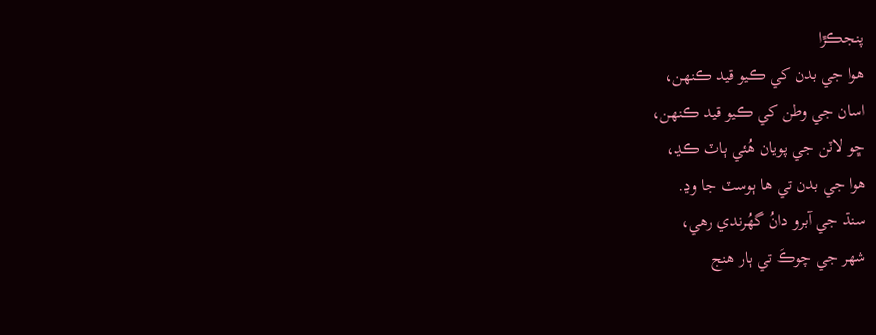پنجڪڙا
هوا جي بدن کي ڪيو قيد ڪنهن،
اسان جي وطن کي ڪيو قيد ڪنهن،
ڇو لاٽن جي پويان هُئي ٻاٽ ڪڍ،
هوا جي بدن تي ها ٻوسٽ جا وڍ.
سنڌ جي آبرو دانُ گھُرندي رهي،
شهر جي چوڪَ تي ٻار هنج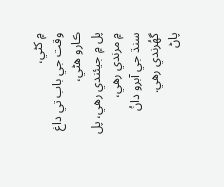۾ کڻي،
وقت جي باب تي داغ ڪارو هڻي،
پل ۾ جيئندي رهي، پل ۾ مرندي رهي،
سنڌ جي آبرو دانُ گھُرندي رهي.
پاڻ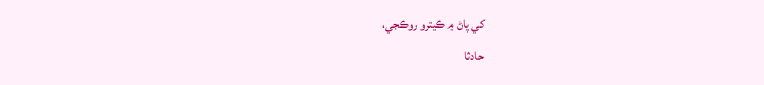کي پاڻ ۾ ڪيترو روڪجي،
حادثا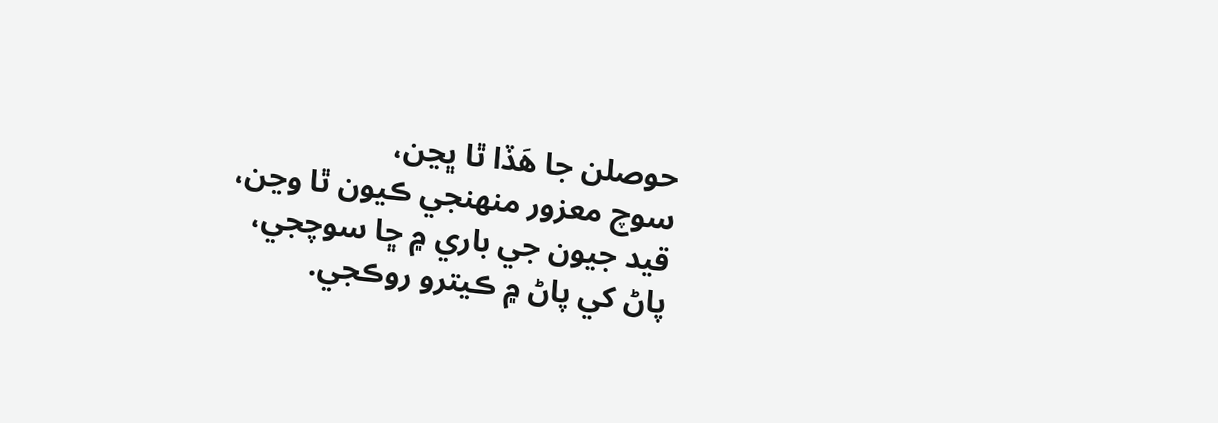حوصلن جا هَڏا ٿا ڀڃن،
سوچ معزور منهنجي ڪيون ٿا وڃن،
قيد جيون جي باري ۾ ڇا سوچجي،
پاڻ کي پاڻ ۾ ڪيترو روڪجي.